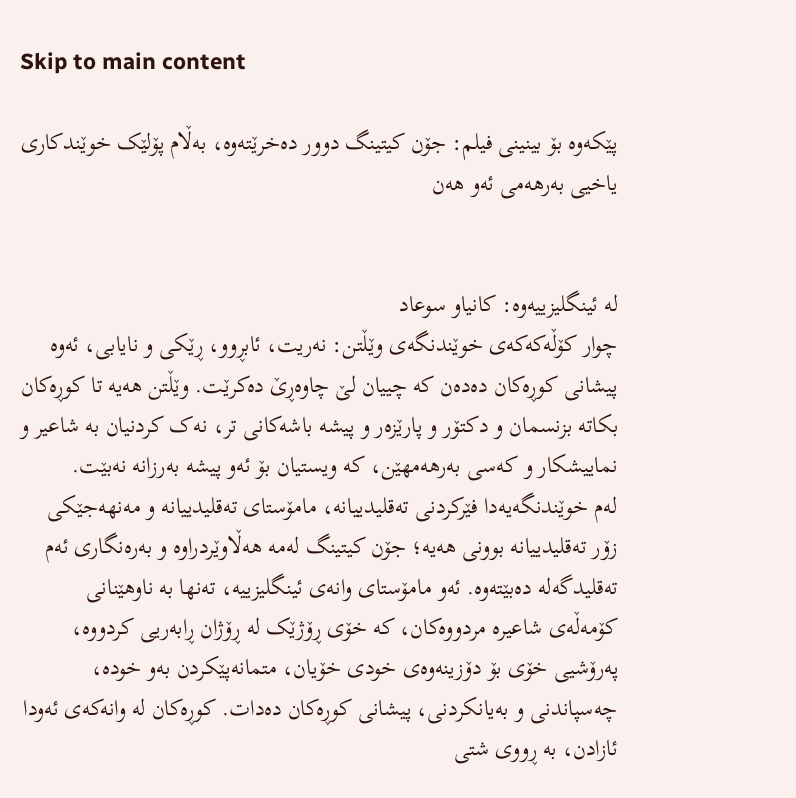Skip to main content

پێکەوە بۆ بینینی فیلم: جۆن کیتینگ دوور دەخرێتەوە، بەڵام پۆلێک خوێندکاری یاخیی بەرهەمی ئەو هەن


لە ئینگلیزییەوە: کانیاو سوعاد
چوار کۆڵەکەکەی خوێندنگەی وێڵتن: نەریت، ئابڕوو، ڕێکی و نایابی، ئەوە پیشانی کوڕەکان دەدەن کە چییان لێ چاوەڕێ دەکرێت. وێڵتن هەیە تا کوڕەکان بکاتە بزنسمان و دکتۆر و پارێزەر و پیشە باشەکانی تر، نەک کردنیان بە شاعیر و نماییشکار و کەسی بەرهەمهێن، کە ویستیان بۆ ئەو پیشە بەرزانە نەبێت.
لەم خوێندنگەیەدا فێرکردنی تەقلیدییانە، مامۆستای تەقلیدییانە و مەنهەجێکی زۆر تەقلیدییانە بوونی هەیە؛ جۆن کیتینگ لەمە هەڵاوێردراوە و بەرەنگاری ئەم تەقلیدگەلە دەبێتەوە. ئەو مامۆستای وانەی ئینگلیزییە، تەنها بە ناوهێنانی کۆمەڵەی شاعیرە مردووەکان، کە خۆی ڕۆژێک لە ڕۆژان ڕابەریی کردووە، پەرۆشیی خۆی بۆ دۆزینەوەی خودی خۆیان، متمانەپێکردن بەو خودە، چەسپاندنی و بەیانکردنی، پیشانی کوڕەکان دەدات. کوڕەکان لە وانەکەی ئەودا ئازادن، بە ڕووی شتی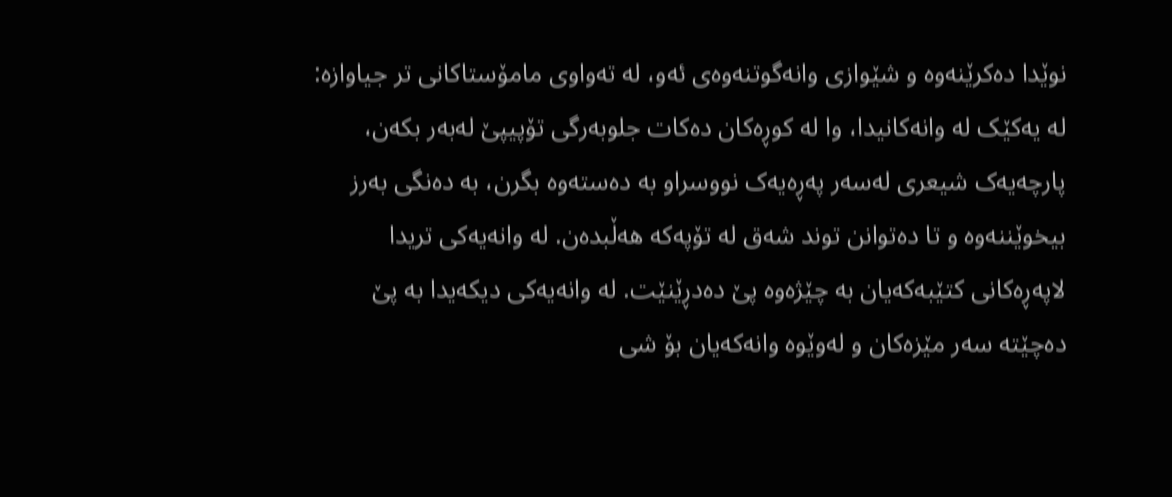نوێدا دەکرێنەوە و شێوازی وانەگوتنەوەی ئەو، لە تەواوی مامۆستاکانی تر جیاوازە: لە یەکێک لە وانەکانیدا، وا لە کوڕەکان دەکات جلوبەرگی تۆپیپێ لەبەر بکەن، پارچەیەک شیعری لەسەر پەڕەیەک نووسراو بە دەستەوە بگرن، بە دەنگی بەرز بیخوێننەوە و تا دەتوانن توند شەق لە تۆپەکە هەڵبدەن. لە وانەیەکی تریدا لاپەڕەکانی کتێبەکەیان بە چێژەوە پێ دەدڕێنێت. لە وانەیەکی دیکەیدا بە پێ دەچێتە سەر مێزەکان و لەوێوە وانەکەیان بۆ شی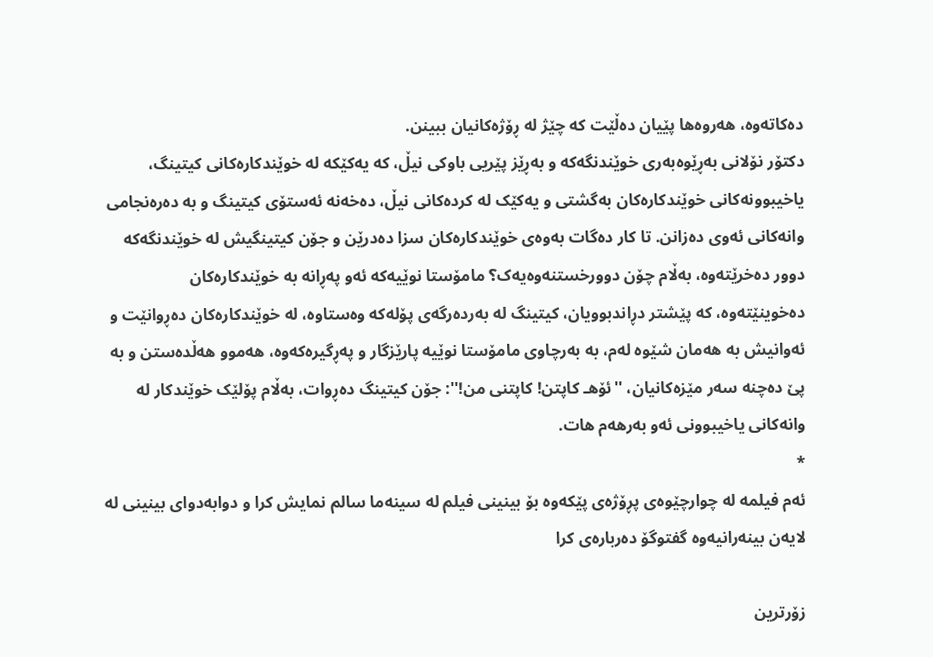دەکاتەوە، هەروەها پێیان دەڵێت کە چێژ لە ڕۆژەکانیان ببینن.
دکتۆر نۆلانی بەڕێوەبەری خوێندنگەکە و بەڕێز پێریی باوکی نیڵ، کە یەکێکە لە خوێندکارەکانی کیتینگ، یاخیبوونەکانی خوێندکارەکان بەگشتی و یەکێک لە کردەکانی نیڵ، دەخەنە ئەستۆی کیتینگ و بە دەرەنجامی وانەکانی ئەوی دەزانن. تا کار دەگات بەوەی خوێندکارەکان سزا دەدرێن و جۆن کیتینگیش لە خوێندنگەکە دوور دەخرێتەوە، بەڵام چۆن دوورخستنەوەیەک؟ مامۆستا نوێیەکە ئەو پەڕانە بە خوێندکارەکان دەخوینێتەوە، کە پێشتر دڕاندبوویان، کیتینگ لە بەردەرگەی پۆلەکە وەستاوە، لە خوێندکارەکان دەڕوانێت و ئەوانیش بە هەمان شێوە لەم، بە بەرچاوی مامۆستا نوێیە پارێزگار و پەڕگیرەکەوە، هەموو هەڵدەستن و بە پێ دەچنە سەر مێزەکانیان، ''ئۆهـ کاپتن! کاپتنی من!'': جۆن کیتینگ دەڕوات، بەڵام پۆلێک خوێندکار لە وانەکانی یاخیبوونی ئەو بەرهەم هات.
*
ئەم فیلمە لە چوارچێوەی پڕۆژەی پێکەوە بۆ بینینی فیلم لە سینەما سالم نمایش کرا و دوابەدوای بینینی لە لایەن بینەرانیەوە گفتوگۆ دەربارەی کرا

زۆرترین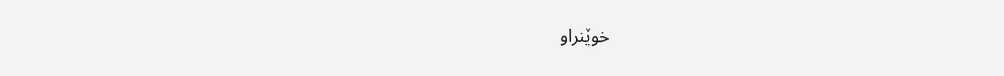خوێنراو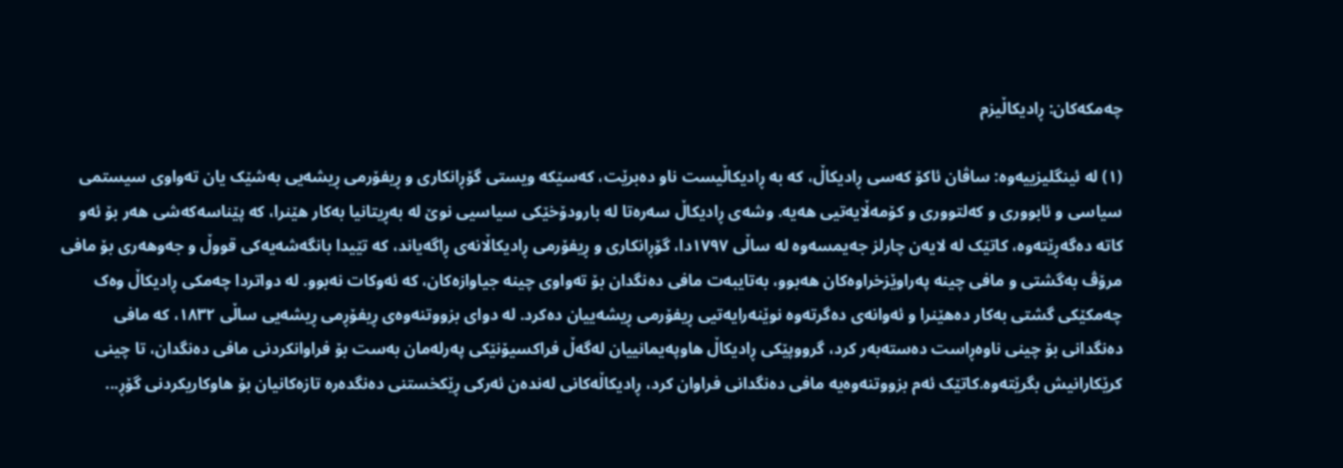چەمکەکان: ڕادیکاڵیزم

(١) لە ئینگلیزییەوە: ساڤان ئاکۆ کەسی ڕادیکاڵ، کە بە ڕادیکاڵیست ناو دەبرێت، کەسێکە ویستی گۆڕانکاری و ڕیفۆرمی ڕیشەیی بەشێک یان تەواوی سیستمی سیاسی و ئابووری و کەلتووری و کۆمەڵایەتیی هەیە. وشەی ڕادیکاڵ سەرەتا لە بارودۆخێکی سیاسیی نوێ لە بەڕیتانیا بەکار هێنرا، کە پێناسەکەشی هەر بۆ ئەو کاتە دەگەڕێتەوە، کاتێک لە لایەن چارلز جەیمسەوە لە ساڵی ١٧٩٧دا، گۆڕانکاری و ڕیفۆرمی ڕادیکاڵانەی ڕاگەیاند، کە تێیدا بانگەشەیەکی قووڵ و جەوهەری بۆ مافی مرۆڤ بەگشتی و مافی چینە پەراوێزخراوەکان هەبوو، بەتایبەت مافی دەنگدان بۆ تەواوی چینە جیاوازەکان، کە ئەوکات نەبوو. لە دواتردا چەمکی ڕادیکاڵ وەک چەمکێکی گشتی بەکار دەهێنرا و ئەوانەی دەگرتەوە نوێنەرایەتیی ڕیفۆرمی ڕیشەییان دەکرد. لە دوای بزووتنەوەی ڕیفۆڕمی ڕیشەیی ساڵی ١٨٣٢، کە مافی دەنگدانی بۆ چینی ناوەڕاست دەستەبەر کرد، گرووپێکی ڕادیکاڵ هاوپەیمانییان لەگەڵ فراکسیۆنێکی پەرلەمان بەست بۆ فراوانکردنی مافی دەنگدان، تا چینی کرێکارانیش بگرێتەوە.کاتێک ئەم بزووتنەوەیە مافی دەنگدانی فراوان کرد، ڕادیکاڵەکانی لەندەن ئەرکی ڕێکخستنی دەنگدەرە تازەکانیان بۆ هاوکاریکردنی گۆڕ...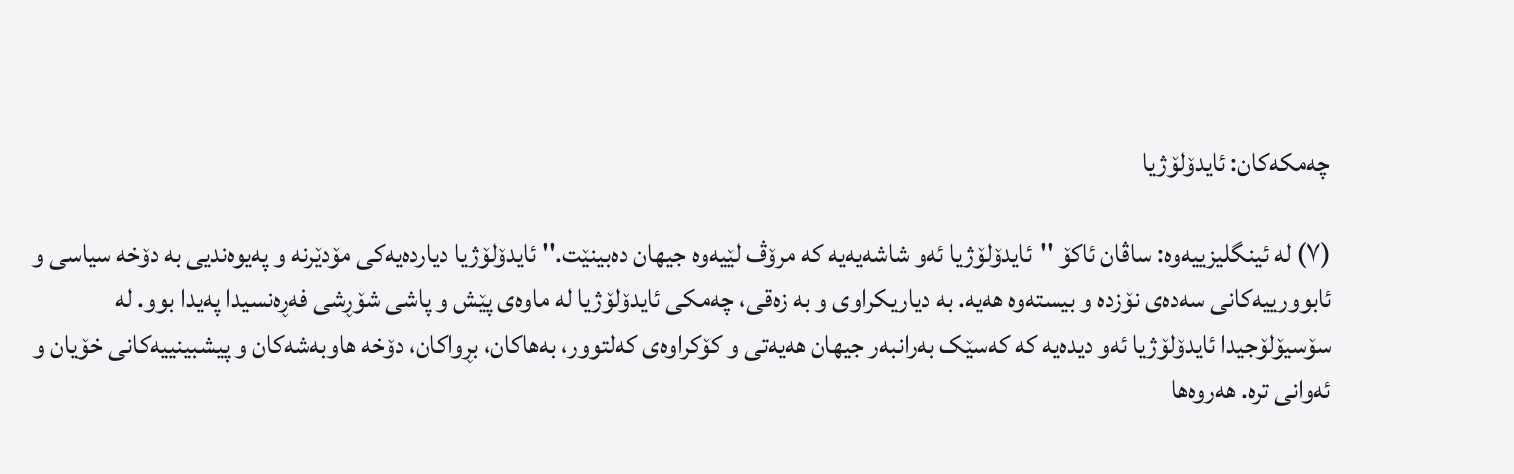چەمکەکان: ئایدۆلۆژیا

(٧) لە ئینگلیزییەوە: ساڤان ئاکۆ ''ئایدۆلۆژیا ئەو شاشەیەیە کە مرۆڤ لێیەوە جیهان دەبینێت.'' ئایدۆلۆژیا دیاردەیەکی مۆدێرنە و پەیوەندیی بە دۆخە سیاسی و ئابوورییەکانی سەدەی نۆزدە و بیستەوە هەیە. بە دیاریکراوی و بە زەقی، چەمکی ئایدۆلۆژیا لە ماوەی پێش و پاشی شۆڕشی فەڕەنسیدا پەیدا بوو. لە سۆسیۆلۆجیدا ئایدۆلۆژیا ئەو دیدەیە کە کەسێک بەرانبەر جیهان هەیەتی و کۆکراوەی کەلتوور، بەهاکان، بڕواکان، دۆخە هاوبەشەکان و پیشبینییەکانی خۆیان و ئەوانی ترە. هەروەها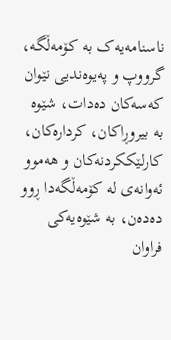ناسنامەیەک بە کۆمەڵگە، گرووپ و پەیوەندیی نێوان کەسەکان دەدات، شێوە بە بیروڕاکان، کردارەکان، کارلێککردنەکان و هەموو ئەوانەی لە کۆمەڵگەدا ڕوو دەدەن، بە شێوەیەکی فراوان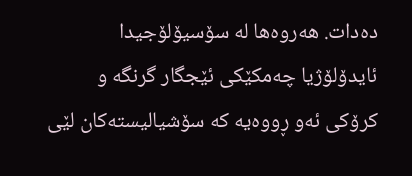دەدات. هەروەها لە سۆسیۆلۆجیدا ئایدۆلۆژیا چەمکێکی ئێجگار گرنگە و کرۆکی ئەو ڕووەیە کە سۆشیالیستەکان لێی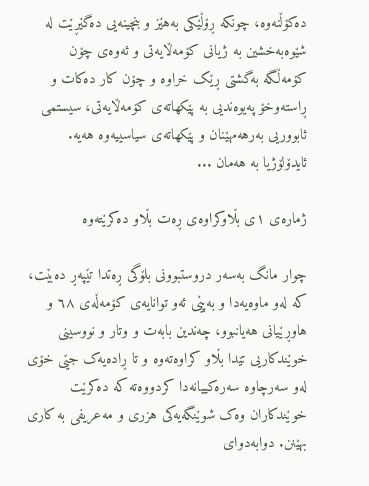دەکۆڵنەوە، چونکە ڕۆڵێکی بەهێز و بنچینەیی دەگێڕێت لە شێوەبەخشین بە ژیانی کۆمەڵایەتی و ئەوەی چۆن کۆمەڵگە بەگشتی ڕێک خراوە و چۆن کار دەکات و ڕاستەوخۆ پەیوەندیی بە پێکهاتەی کۆمەڵایەتی، سیستمی ئابووریی بەرهەمهێنان و پێکهاتەی سیاسییەوە هەیە. ئایدۆلۆژیا بە هەمان ...

ژمارەی ١ی بڵاوکراوەی ڕەت بڵاو دەکرێتەوە

چوار مانگ بەسەر دروستبوونی بلۆگی ڕەتدا تێپەڕ دەبێت، کە لەو ماوەیەدا و بەپێی ئەو توانایەی کۆمەڵەی ٦٨ و هاوڕێیانی هەیانبوو، چەندین بابەت و وتار و نووسینی خوێندکاریی تێدا بڵاو کراوەتەوە و تا ڕادەیەک جێی خۆی لەو سەرچاوە سەرەکییانەدا کردووەتە کە دەکرێت خوێندکاران وەک شوێنگەیەکی هزری و مەعریفی بە کاری بهێنن. دوابەدوای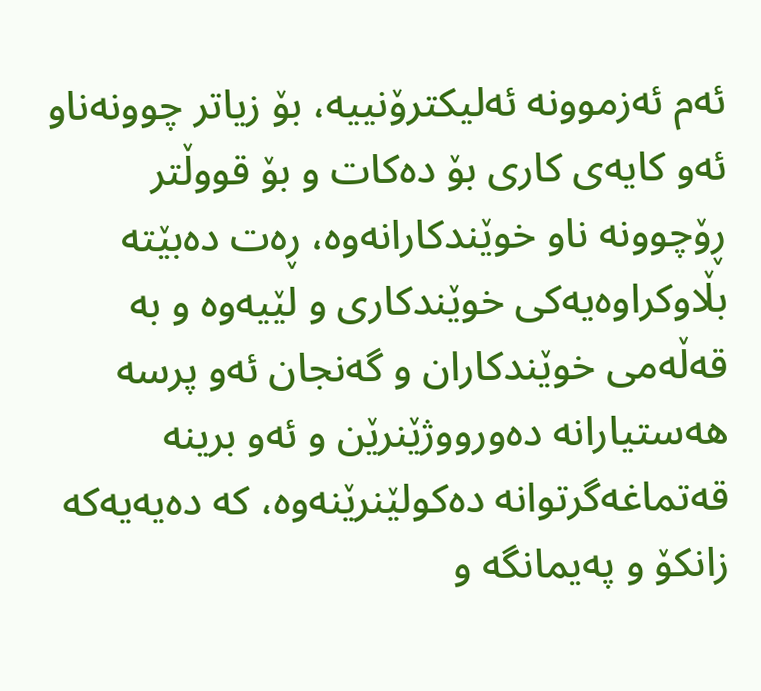ئەم ئەزموونە ئەلیکترۆنییە، بۆ زیاتر چوونەناو ئەو کایەی کاری بۆ دەکات و بۆ قووڵتر ڕۆچوونە ناو خوێندکارانەوە، ڕەت دەبێتە بڵاوکراوەیەکی خوێندکاری و لێیەوە و بە قەڵەمی خوێندکاران و گەنجان ئەو پرسە هەستیارانە دەورووژێنرێن و ئەو برینە قەتماغەگرتوانە دەکولێنرێنەوە، کە دەیەیەکە زانکۆ و پەیمانگە و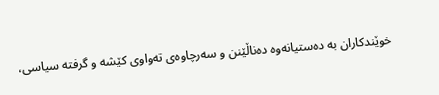خوێندکاران بە دەستیانەوە دەناڵێنن و سەرچاوەی تەواوی کێشە و گرفتە سیاسی،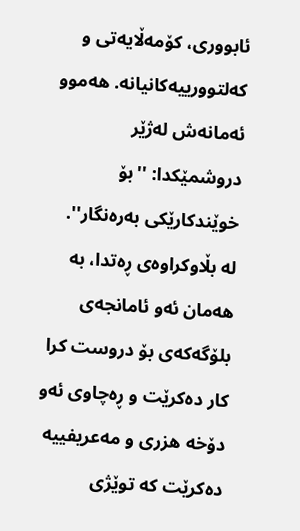ئابووری، کۆمەڵایەتی و کەلتوورییەکانیانە. هەموو ئەمانەش لەژێر دروشمێکدا: ''بۆ خوێندکارێکی بەرەنگار''. لە بڵاوکراوەی ڕەتدا، بە هەمان ئەو ئامانجەی بلۆگەکەی بۆ دروست کرا کار دەکرێت و ڕەچاوی ئەو دۆخە هزری و مەعریفییە دەکرێت کە توێژی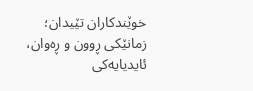خوێندکاران تێیدان؛ زمانێکی ڕوون و ڕەوان، ئایدیایەکی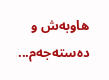هاوبەش و دەستەجەم...